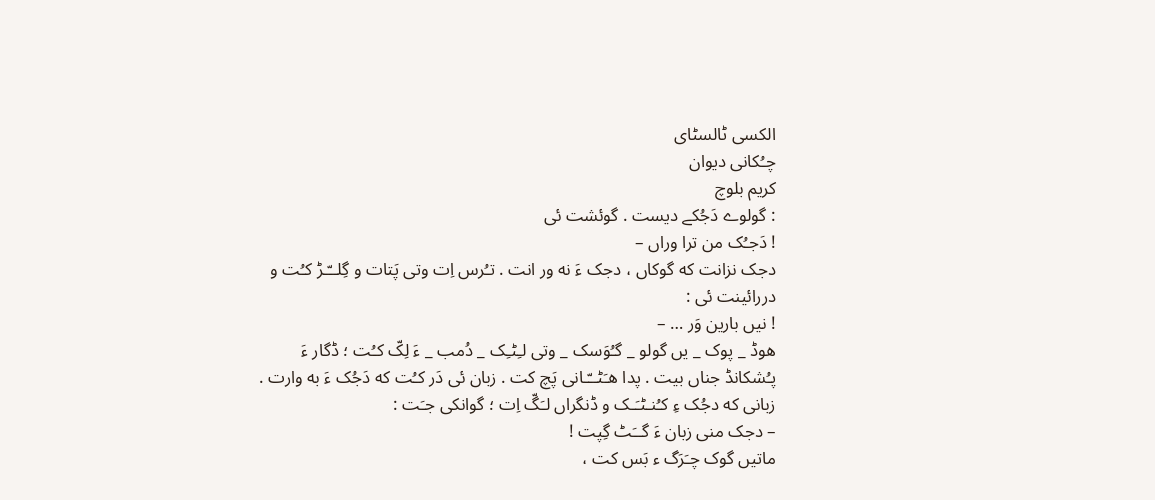الکسی ٹالسٹای
چـُکانی دیوان
کریم بلوچ
: گولوے دَجُکے دیست . گوئشت ئی
! دَجـُک من ترا وراں –
دجک نزانت که گوکاں ، دجک ءَ نه ور انت . تـُرس اِت وتی پَتات و گِلــّـڑ کـُت و دررائینت ئی :
! نیں بارین وَر … –
هوڈ _ پوک _ یں گولو _ گـُوَسک _ وتی لـِٹـِک _ دُمب _ ءَ لِکّ کـُت ؛ ڈگار ءَ پـُشکانڈ جناں بیت . پدا هـَٹــّـانی پَچ کت . زبان ئی دَر کـُت که دَجُک ءَ به وارت . زبانی که دجُک ءِ کـُنـٹـَـک و ڈنگراں لـَگّ اِت ؛ گوانکی جـَت :
– دجک منی زبان ءَ گــَٹ گِپت !
ماتیں گوک چـَرَگ ء بَس کت ،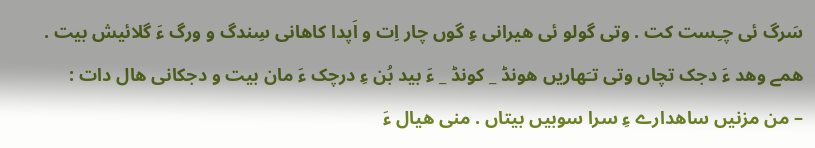سَرگ ئی چـِست کت . وتی گولو ئی هیرانی ءِ گوں چار اِت و اَپدا کاهانی سِندگ و ورگ ءَ گلائیش بیت .
همے وهد ءَ دجک تچاں وتی تـَهاریں هونڈ _ کونڈ _ ءَ بید بُن ءِ درچک ءَ مان بیت و دجکانی هال دات :
– من مزنیں ساهدارے ءِ سرا سوبیں بیتاں . منی هیال ءَ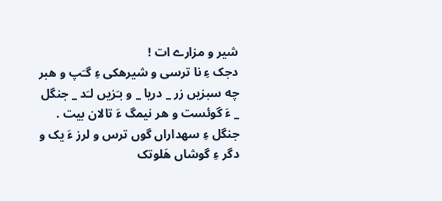شیر و مزارے ات !
دجک ءِ نا ترسی و شیرهکی ءِ گـَپ و هبر چه سبزیں زر _ دریا _ و بـَزیں لـَد _ جنگل _ ءَ گوئست و هر نیمگ ءَ تالان بیت .
جنگل ءِ سهداراں گوں ترس و لرز ءَ یک و دگر ءِ گوشاں هَلوتک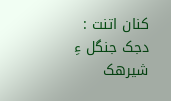کنان اتنت :
دجک جنگل ءِ شیرهک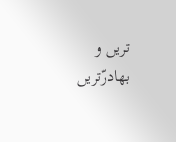تریں و بهادرّتریں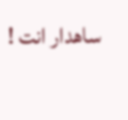ساهدار انت !